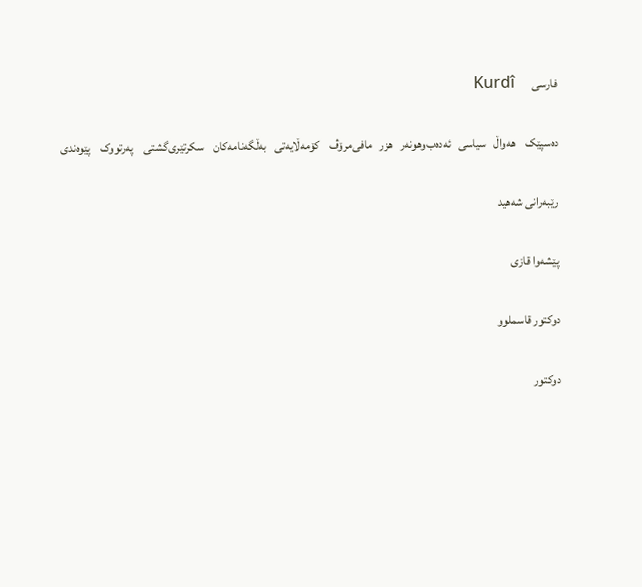فارسی       Kurdî

ده‌سپێک    هه‌واڵ   سیاسی   ئه‌ده‌ب‌وهونه‌ر   هزر   مافی‌مرۆڤ    کۆمه‌ڵایه‌تی   به‌ڵگه‌نامه‌کان    سکرتێری‌گشتی    په‌رتووک    پێوه‌ندی

رێبه‌رانی شه‌هید

پێشه‌وا قازی‌

دوكتور قاسملوو

دوكتور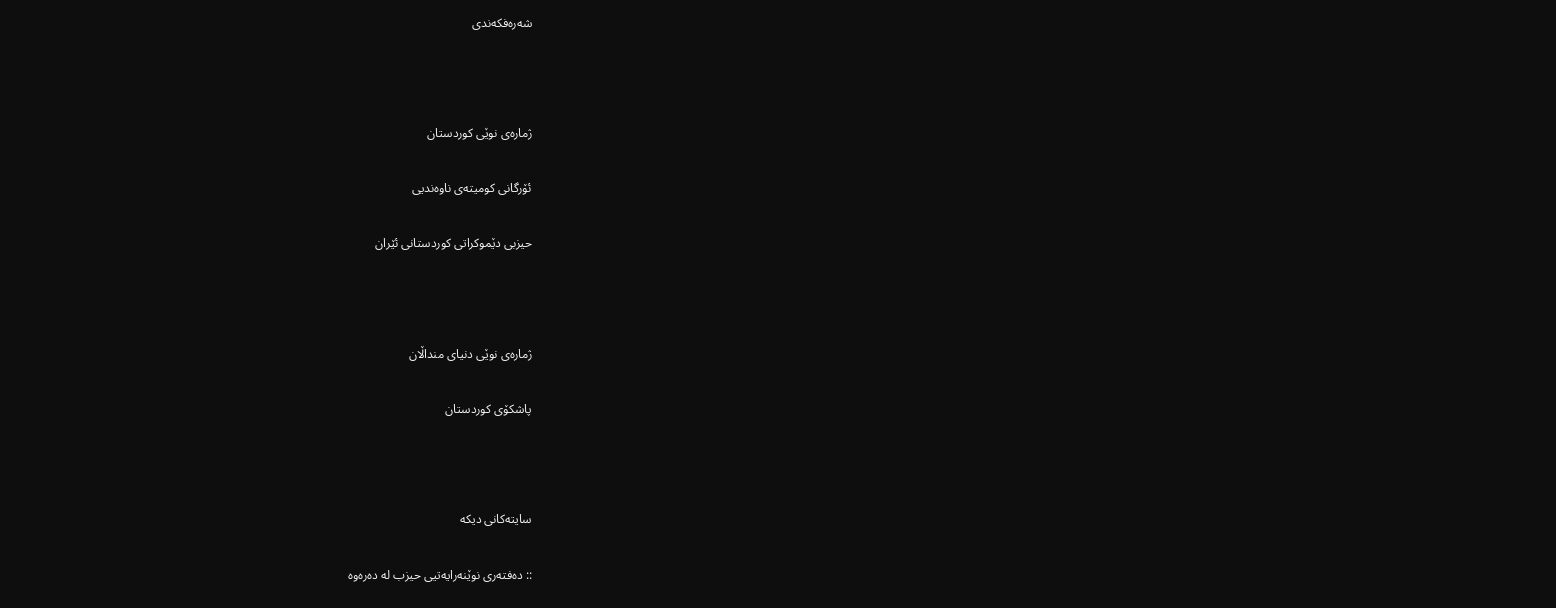شه‌ره‌فکه‌ندی



ژماره‌ی نوێی كوردستان

ئۆرگانی كومیته‌ی ناوه‌ندیی

حیزبی دێموكراتی كوردستانی ئێران



ژماره‌ی نوێی دنیای منداڵان

پاشكۆی كوردستان



سایته‌کانی دیکه

:: ده‌فته‌ری نوێنه‌رایه‌تیی حیزب له ده‌ره‌وه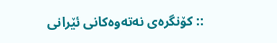:: كۆنگره‌ی‌ نه‌ته‌وه‌كانی‌ ئێرانی‌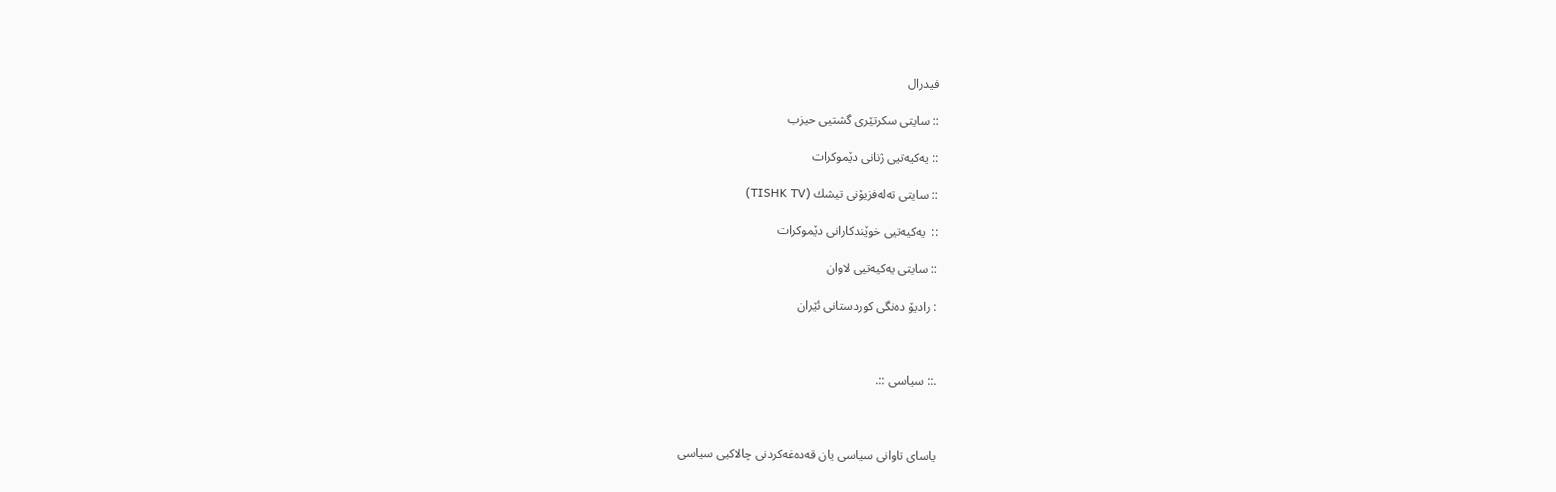فیدرال

:: سایتی سکرتێری گشتیی حیزب

:: یه‌كیه‌تیی‌ ژنانی‌ دێموكرات

:: سایتی ته‌له‌فزیۆنی‌ تیشك (TISHK TV)

::  یه‌كیه‌تیی‌ خوێندكارانی‌ دێموكرات

:: سایتی یه‌کیه‌تیی لاوان

: رادیۆ ده‌نگی كوردستانی‌ ئێران



.:: سیاسی ::.



یاسای‌ تاوانی‌ سیاسی‌ یان قه‌ده‌غه‌كردنی‌ چالاكیی‌ سیاسی‌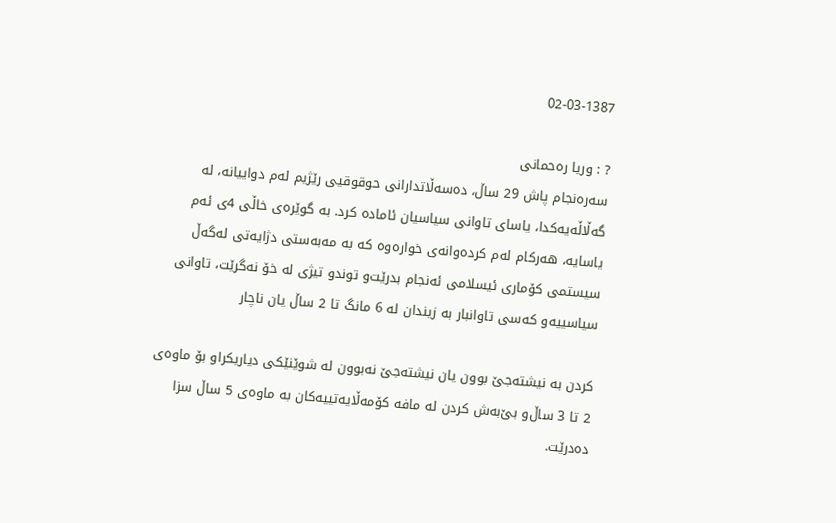02-03-1387

? : وریا ره‌حمانی‌
سه‌ره‌نجام پاش 29 ساڵ، ده‌سه‌ڵاتدارانی‌ حوقوقیی‌ رێژیم له‌م دواییانه‌، له‌ گه‌ڵاڵه‌یه‌كدا، یاسای‌ تاوانی‌ سیاسیان ئاماده‌ كرد. به‌ گوێره‌ی‌ خاڵی‌ 4ی‌ ئه‌م یاسایه‌، هه‌ركام له‌م كرده‌وانه‌ی‌ خواره‌وه‌ كه‌ به‌ مه‌به‌ستی‌ دژایه‌تی‌ له‌گه‌ڵ سیستمی‌ كۆماری‌ ئیسلامی‌ ئه‌نجام بدرێت‌و توند‌و تیژی‌ له‌ خۆ نه‌گرێت، تاوانی‌ سیاسییه‌‌و كه‌سی‌ تاوانبار به‌ زیندان له‌ 6 مانگ تا 2 ساڵ یان ناچار

كردن به‌ نیشته‌جێ‌ بوون یان نیشته‌جێ‌ نه‌بوون له‌ شوێنێكی‌ دیاریكراو بۆ ماوه‌ی‌ 2 تا 3 ساڵ‌و بێ‌به‌ش كردن له‌ مافه‌ كۆمه‌ڵایه‌تییه‌كان به‌ ماوه‌ی‌ 5 ساڵ سزا ده‌درێت.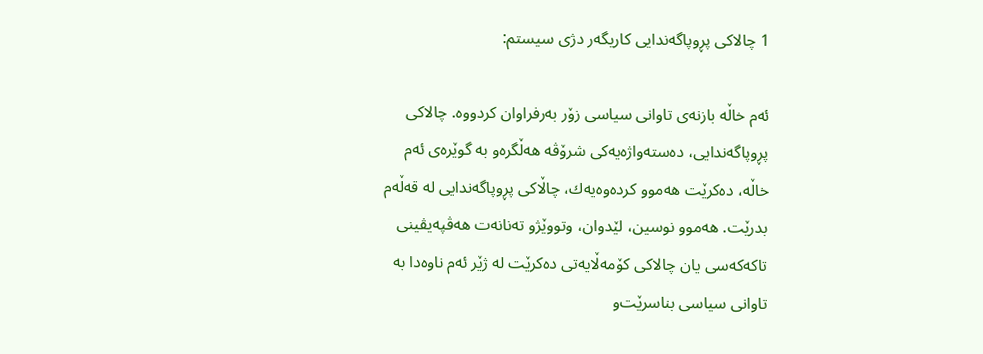1 چالاكی‌ پڕوپاگه‌ندایی‌ كاریگه‌ر دژی‌ سیستم:

ئه‌م خاڵه‌ بازنه‌ی‌ تاوانی‌ سیاسی‌ زۆر به‌رفراوان كردووه‌. چالاكی‌ پڕوپاگه‌ندایی‌، ده‌سته‌واژه‌یه‌كی‌ شرۆڤه‌ هه‌ڵگره‌‌و به‌ گوێره‌ی‌ ئه‌م خاڵه‌، ده‌كرێت هه‌موو كرده‌وه‌یه‌ك، چاڵاكی‌ پڕ‌وپاگه‌ندایی‌ له‌ قه‌ڵه‌م بدرێت. هه‌موو نوسین، لێدوان، وتووێژ‌و ته‌نانه‌ت هه‌ڤپه‌یڤینی‌ تاكه‌كه‌سی‌ یان چالاكی‌ كۆمه‌ڵایه‌تی‌ ده‌كرێت له‌ ژێر ئه‌م ناوه‌دا به‌ تاوانی‌ سیاسی‌ بناسرێت‌و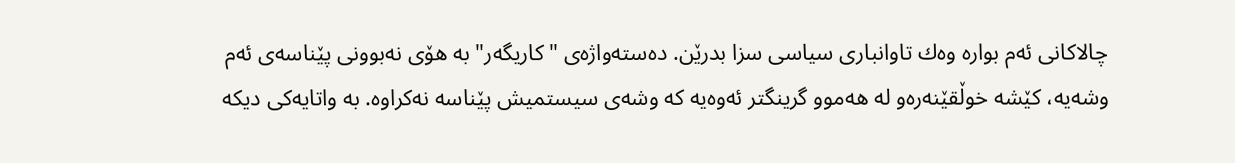چالاكانی‌ ئه‌م بواره‌ وه‌ك تاوانباری‌ سیاسی‌ سزا بدرێن. ده‌سته‌واژه‌ی‌ "كاریگه‌ر" به‌ هۆی‌ نه‌بوونی‌ پێناسه‌ی‌ ئه‌م وشه‌یه‌، كێشه‌ خوڵقێنه‌ره‌‌و له‌ هه‌موو گرینگتر ئه‌وه‌یه‌ كه‌ وشه‌ی‌ سیستمیش پێناسه‌ نه‌كراوه‌. به‌ واتایه‌كی‌ دیكه‌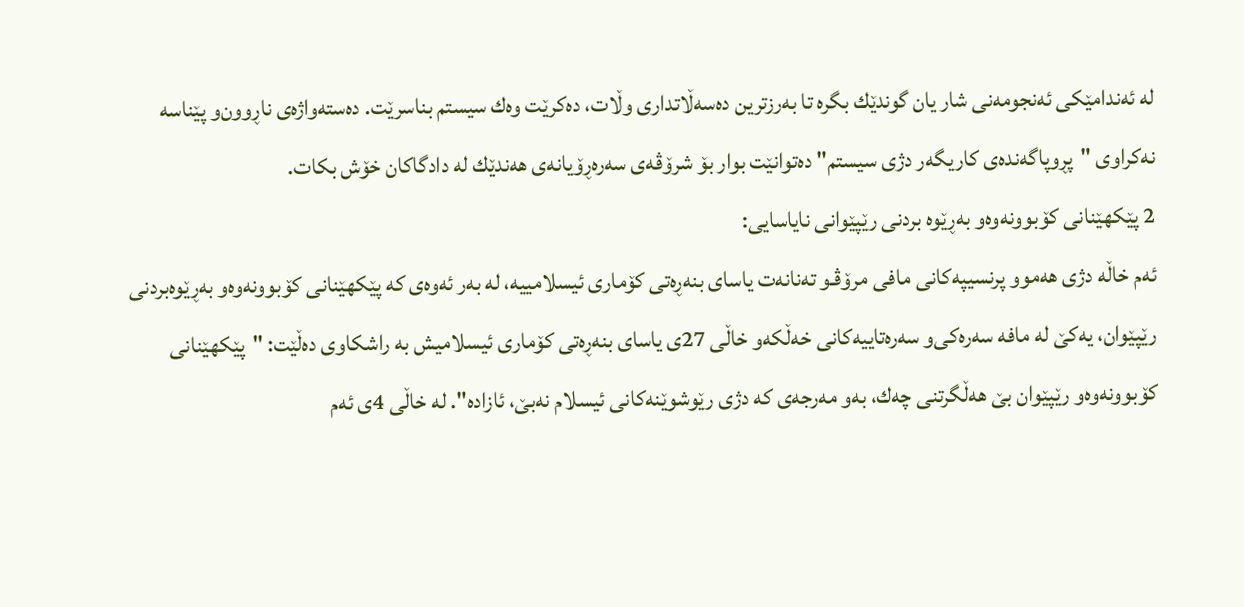له‌ ئه‌ندامێكی‌ ئه‌نجومه‌نی‌ شار یان گوندێك‌ بگره‌ تا به‌رزترین ده‌سه‌ڵاتداری‌ وڵات، ده‌كرێت وه‌ك سیستم بناسرێت. ده‌سته‌واژه‌ی‌ ناڕوون‌و پێناسه‌ نه‌كراوی‌ "پڕوپاگه‌نده‌ی‌ كاریگه‌ر دژی‌ سیستم" ده‌توانێت بوار بۆ شرۆڤه‌ی‌ سه‌ره‌ڕۆیانه‌ی‌ هه‌ندێك له‌ دادگاكان خۆش بكات.
2 پێكهێنانی‌ كۆبوونه‌وه‌‌و به‌ڕێوه‌ بردنی‌ رێپێوانی‌ نایاسایی‌:
ئه‌م خاڵه‌ دژی‌ هه‌موو پرنسیپه‌كانی‌ مافی‌ مرۆڤـ‌و ته‌نانه‌ت یاسای‌ بنه‌ڕه‌تی‌ كۆماری‌ ئیسلامییه‌، له‌ به‌ر ئه‌وه‌ی‌ كه‌ پێكهێنانی‌ كۆبوونه‌وه‌‌و به‌ڕێوه‌بردنی‌ رێپێوان، یه‌كێ‌ له‌ مافه‌ سه‌ره‌كی‌‌و سه‌ره‌تاییه‌كانی‌ خه‌ڵكه‌‌و خاڵی‌ 27ی‌ یاسای‌ بنه‌ڕه‌تی‌ كۆماری‌ ئیسلامیش به‌ راشكاوی‌ ده‌ڵێت: "پێكهێنانی‌ كۆبوونه‌وه‌‌و رێپێوان بێ‌ هه‌ڵگرتنی‌ چه‌ك، به‌و مه‌رجه‌ی‌ كه‌ دژی‌ رێوشوێنه‌كانی‌ ئیسلام نه‌بێ‌، ئازاده‌". له‌ خاڵی‌ 4ی‌ ئه‌م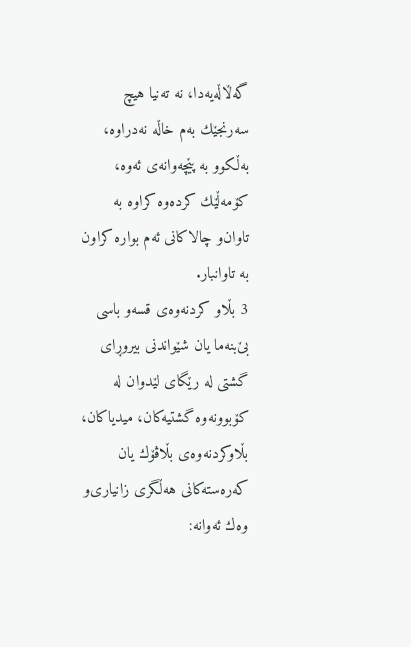گه‌ڵاڵه‌یه‌دا، نه‌ ته‌نیا هیچ سه‌رنجێك به‌م خاڵه‌ نه‌دراوه‌، به‌ڵكوو به‌ پێچه‌وانه‌ی‌ ئه‌وه‌، كۆمه‌ڵێك كرده‌وه‌ كراوه‌ به‌ تاوان‌و چالاكانی‌ ئه‌م بواره‌ كراون به‌ تاوانبار.
3 بڵاو كردنه‌وه‌ی‌ قسه‌‌و باسی‌ بێ‌بنه‌ما یان شێواندنی‌ بیر‌وڕای‌ گشتی‌ له‌ رێگای‌ لێدوان له‌ كۆبوونه‌وه‌ گشتیه‌كان، میدیاكان، بڵاوكردنه‌وه‌ی‌ بڵاڤۆك یان كه‌ره‌سته‌كانی‌ هه‌ڵگری‌ زانیاری‌‌و وه‌ك ئه‌وانه‌: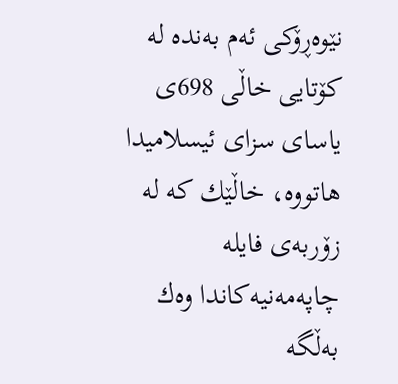نێوه‌ڕۆكی‌ ئه‌م به‌نده‌ له‌ كۆتایی‌ خاڵی‌ 698ی‌ یاسای‌ سزای‌ ئیسلامیدا هاتووه‌، خاڵێك كه‌ له‌ زۆربه‌ی‌ فایله‌ چاپه‌مه‌نیه‌كاندا وه‌ك به‌ڵگه‌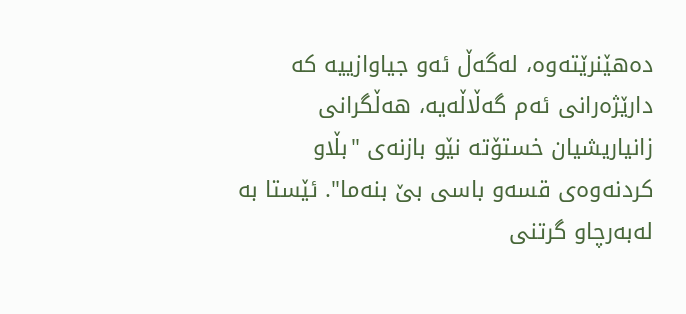ده‌هێنرێته‌وه‌، له‌گه‌ڵ ئه‌و جیاوازییه‌ كه‌ دارێژه‌رانی‌ ئه‌م گه‌ڵاڵه‌یه‌، هه‌ڵگرانی‌ زانیاریشیان خستۆته‌ نێو بازنه‌ی‌ "بڵاو كردنه‌وه‌ی‌ قسه‌‌و باسی‌ بێ‌ بنه‌ما". ئێستا به‌ له‌به‌رچاو گرتنی‌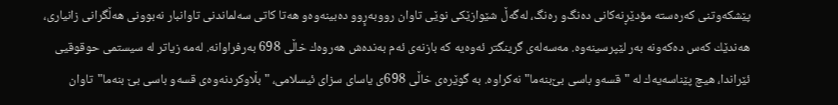پێشكه‌وتنی‌ كه‌ره‌سته‌ مۆدێڕنه‌كانی‌ ده‌نگ‌و ره‌نگ، له‌گه‌ڵ شێوازێكی‌ نوێی‌ تاوان رووبه‌ڕِوو ده‌بینه‌وه‌‌و هه‌تا كاتی‌ سه‌لماندنی‌ تاوانبار نه‌بوونی‌ هه‌ڵگرانی‌ زانیاری‌، هه‌ندێك كه‌س ده‌كه‌ونه‌ به‌ر لێپرسینه‌وه‌. مه‌سه‌له‌ی‌ گرینگتر ئه‌وه‌یه‌ كه‌ بازنه‌ی‌ ئه‌م به‌نده‌ش هه‌روه‌ك خاڵی‌ 698 به‌رفراوانه‌. له‌مه‌ زیاتر له‌ سیستمی‌ حوقوقیی‌ ئێراندا، هیچ پێناسه‌یه‌ك له‌ "قسه‌‌و باسی‌ بێ‌بنه‌ما" نه‌كراوه‌. به‌ گوێره‌ی‌ خاڵی‌ 698ی‌ یاسای‌ سزای‌ ئیسلامی‌، "بڵاوكردنه‌وه‌ی‌ قسه‌‌و باسی‌ بێ‌ بنه‌ما"تاوان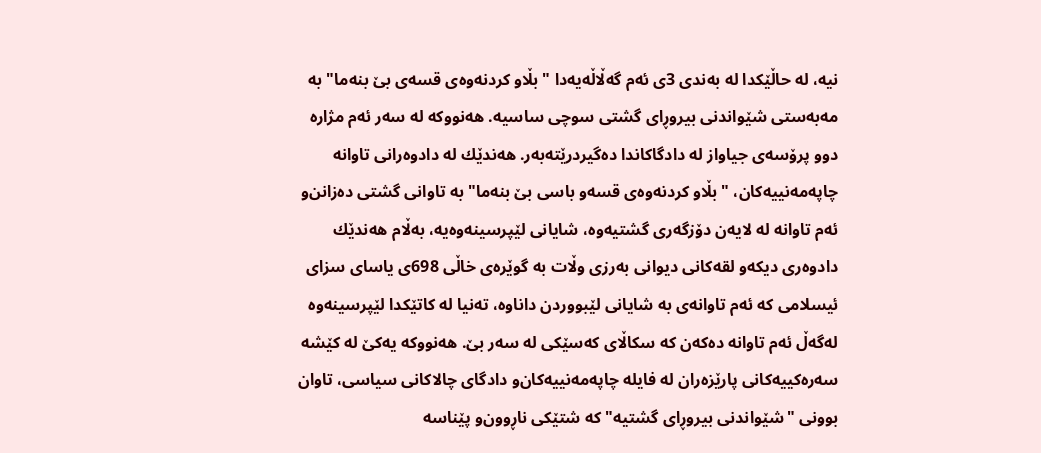نیه‌، له‌ حاڵێكدا له‌ به‌ندی‌ 3ی‌ ئه‌م گه‌ڵاڵه‌یه‌دا "بڵاو كردنه‌وه‌ی‌ قسه‌ی‌ بێ‌ بنه‌ما" به‌ مه‌به‌ستی‌ شێواندنی‌ بیر‌وڕای‌ گشتی‌ سوچی‌ ساسیه‌. هه‌نووكه‌ له‌ سه‌ر ئه‌م مژاره‌ دوو پرۆسه‌ی‌ جیاواز له‌ دادگاكاندا ده‌گیردرێته‌به‌ر. هه‌ندێك له‌ دادوه‌رانی‌ تاوانه‌ چاپه‌مه‌نییه‌كان، "بڵاو كردنه‌وه‌ی‌ قسه‌‌و باسی‌ بێ‌ بنه‌ما" به‌ تاوانی‌ گشتی‌ ده‌زانن‌و ئه‌م تاوانه‌ له‌ لایه‌ن دۆزگه‌ری‌ گشتیه‌وه‌، شایانی‌ لێپرسینه‌وه‌یه‌، به‌ڵام هه‌ندێك دادوه‌ری‌ دیكه‌‌و لقه‌كانی‌ دیوانی‌ به‌رزی‌ وڵات به‌ گوێره‌ی‌ خاڵی‌ 698ی‌ یاسای‌ سزای‌ ئیسلامی‌ كه‌ ئه‌م تاوانه‌ی‌ به‌ شایانی‌ لێبووردن داناوه‌، ته‌نیا له‌ كاتێكدا لێپرسینه‌وه‌ له‌گه‌ڵ ئه‌م تاوانه‌ ده‌كه‌ن كه‌ سكاڵای‌ كه‌سێكی‌ له‌ سه‌ر بێ‌. هه‌نووكه‌ یه‌كێ‌ له‌ كێشه‌ سه‌ره‌كییه‌كانی‌ پارێزه‌ران له‌ فایله‌ چاپه‌مه‌نییه‌كان‌و دادگای‌ چالاكانی‌ سیاسی‌، تاوان بوونی‌ "شێواندنی‌ بیر‌وڕای‌ گشتیه‌" كه‌ شتێكی‌ ناڕوون‌و پێناسه‌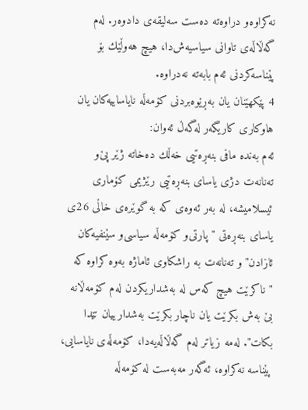نه‌كراوه‌‌و دراوه‌ته‌ ده‌ست سه‌لیقه‌ی‌ دادوه‌ر. له‌م گه‌ڵاڵه‌ی‌ تاوانی‌ سیاسیه‌ش‌دا، هیچ هه‌وڵێك بۆ پێناسه‌كردنی‌ ئه‌م بابه‌ته‌ نه‌دراوه‌.
4 پێكهێنان یان به‌ڕێوه‌بردنی‌ كۆمه‌ڵه‌ نایاساییه‌كان یان هاوكاری‌ كاریگه‌ر له‌گه‌ڵ ئه‌وان:
ئه‌م به‌نده‌ مافی‌ بنه‌ڕه‌تیی‌ خه‌ڵك ده‌خاته‌ ژێر پێ‌‌و ته‌نانه‌ت دژی‌ یاسای‌ بنه‌ڕه‌تیی‌ رێژیمی‌ كۆماری‌ ئیسلامیشه‌، له‌ به‌ر ئه‌وه‌ی‌ كه‌ به‌ گوێره‌ی‌ خاڵی‌ 26ی‌ یاسای‌ بنه‌ڕه‌تی‌ "پارتی‌‌و كۆمه‌ڵه‌ سیاسی‌‌و سێنفیه‌كان ئازادن"و ته‌نانه‌ت به‌ راشكاوی‌ ئاماژه‌ به‌وه‌ كراوه‌ كه‌ "ناكرێت هیچ كه‌س له‌ به‌شداریكردن له‌م كۆمه‌ڵانه‌ بێ‌ به‌ش بكرێت یان ناچار بكرێت به‌شدارییان تێدا بكات". له‌مه‌ زیاتر له‌م گه‌ڵاڵه‌یه‌دا، كۆمه‌ڵه‌ی‌ نایاسایی‌، پێناسه‌ نه‌كراوه‌، ئه‌گه‌ر مه‌به‌ست له‌ كۆمه‌ڵه‌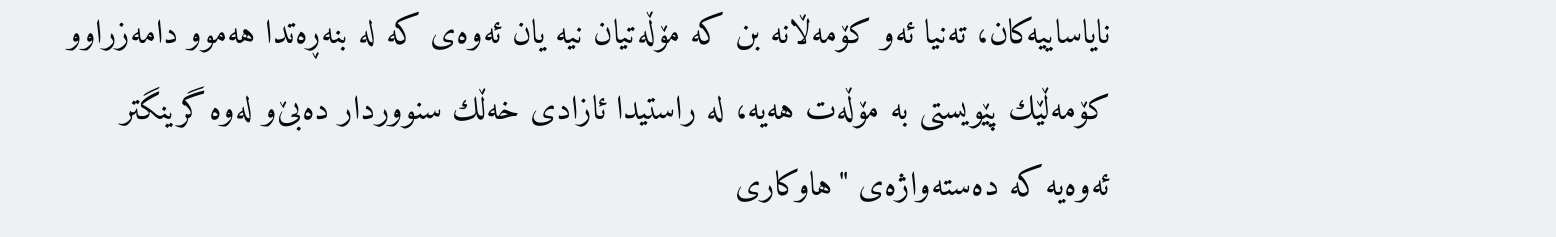نایاساییه‌كان، ته‌نیا ئه‌و كۆمه‌ڵانه‌ بن كه‌ مۆڵه‌تیان نیه‌ یان ئه‌وه‌ی‌ كه‌ له‌ بنه‌ڕه‌تدا هه‌موو دامه‌زراو‌و كۆمه‌ڵێك پێویستی‌ به‌ مۆڵه‌ت هه‌یه‌، له‌ راستیدا ئازادی‌ خه‌ڵك سنووردار ده‌بێ‌‌و له‌وه‌ گرینگتر ئه‌وه‌یه‌ كه‌ ده‌سته‌واژه‌ی‌ "هاوكاری‌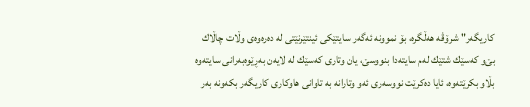كاریگه‌ر" شرۆڤه‌ هه‌ڵگره‌، بۆ نموونه‌ ئه‌گه‌ر سایتێكی‌ ئینتێرنێتی‌ له‌ ده‌ره‌وه‌ی‌ وڵات چاڵاك بێ‌‌و كه‌سێك شتێك له‌م سایته‌دا بنووسێ‌، یان وتاری كه‌سێك له‌ لایه‌ن به‌ڕێوه‌به‌رانی‌ سایته‌وه‌ بڵاو بكرێته‌وه‌، ئایا ده‌كرێت نووسه‌ری‌ ئه‌و وتارانه‌ به‌ تاوانی‌ هاوكاری‌ كاریگه‌ر بكه‌ونه‌ به‌ر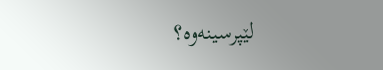لێپرسینه‌وه‌؟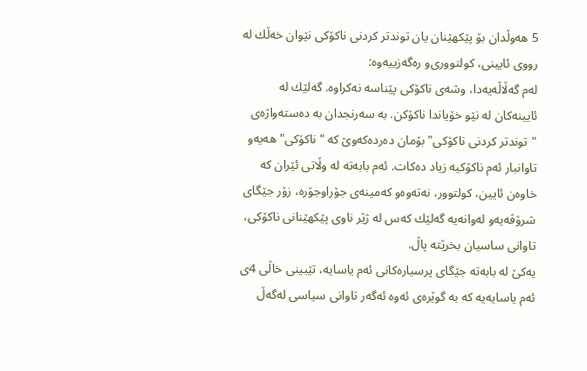5 هه‌وڵدان بۆ پێكهێنان یان توندتر كردنی‌ ناكۆكی‌ نێوان خه‌ڵك له‌ رووی‌ ئایینی‌، كولتووری‌‌و ره‌گه‌زییه‌وه‌:
له‌م گه‌ڵاڵه‌یه‌دا، وشه‌ی‌ ناكۆكی‌ پێناسه‌ نه‌كراوه‌. گه‌لێك له‌ ئایینه‌كان له‌ نێو خۆیاندا ناكۆكن. به‌ سه‌رنجدان به‌ ده‌سته‌واژه‌ی‌ "توندتر كردنی‌ ناكۆكی‌" بۆمان ده‌رده‌كه‌وێ‌ كه‌ "ناكۆكی‌" هه‌یه‌‌و تاوانبار ئه‌م ناكۆكیه‌ زیاد ده‌كات. ئه‌م بابه‌ته‌ له‌ وڵاتی‌ ئێران كه‌ خاوه‌ن ئایین، كولتوور، نه‌ته‌وه‌‌و كه‌مینه‌ی‌ جۆراوجۆره‌، زۆر جێگای‌ شرۆڤه‌یه‌‌و له‌وانه‌یه‌ گه‌لێك كه‌س له‌ ژێر ناوی‌ پێكهێنانی‌ ناكۆكی‌، تاوانی‌ ساسیان بخرێته‌ پاڵ.
یه‌كێ‌ له‌ بابه‌ته‌ جێگای‌ پرسیاره‌كانی‌ ئه‌م یاسایه‌، تێبینی‌ خاڵی‌ 4ی‌ ئه‌م یاسایه‌یه‌ كه‌ به‌ گوێره‌ی‌ ئه‌وه‌ ئه‌گه‌ر تاوانی‌ سیاسی‌ له‌گه‌ڵ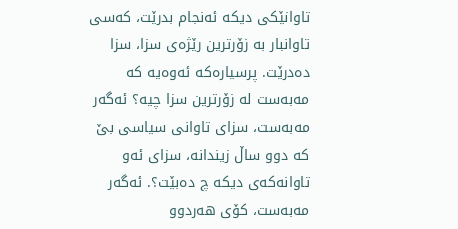تاوانێكی‌ دیكه‌ ئه‌نجام بدرێت، كه‌سی‌ تاوانبار به‌ زۆرترین رێژه‌ی‌ سزا، سزا ده‌درێت. پرسیاره‌كه‌ ئه‌وه‌یه‌ كه‌ مه‌به‌ست له‌ زۆرترین سزا چیه‌؟ ئه‌گه‌ر مه‌به‌ست، سزای‌ تاوانی‌ سیاسی‌ بێ‌ كه‌ دوو ساڵ زیندانه‌، سزای‌ ئه‌و تاوانه‌كه‌ی‌ دیكه‌ چ ده‌بێت؟. ئه‌گه‌ر مه‌به‌ست، كۆی‌ هه‌ردوو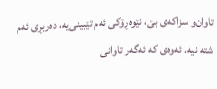تاوان‌و سزاكه‌ی‌ بێ‌، نێوه‌ڕۆكی‌ ئه‌م تێبینی‌یه‌، ده‌ربڕی‌ ئه‌م شته‌ نیه‌. ئه‌وه‌ی‌ كه‌ ئه‌گه‌ر تاوانی‌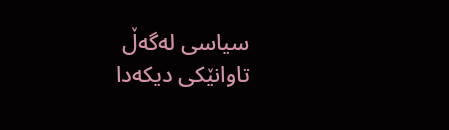سیاسی‌ له‌گه‌ڵ تاوانێكی‌ دیكه‌دا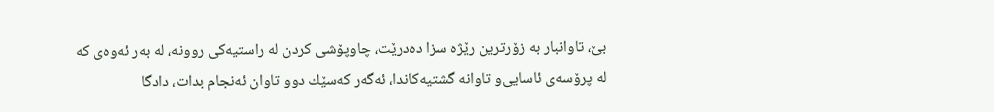بێ‌، تاوانبار به‌ زۆرترین رێژه‌ سزا ده‌درێت، چاوپۆشی‌ كردن له‌ راستیه‌كی‌ روونه‌، له‌ به‌ر ئه‌وه‌ی‌ كه‌ له‌ پرۆسه‌ی‌ ئاسایی‌‌و تاوانه‌ گشتیه‌كاندا، ئه‌گه‌ر كه‌سێك دوو تاوان ئه‌نجام بدات، دادگا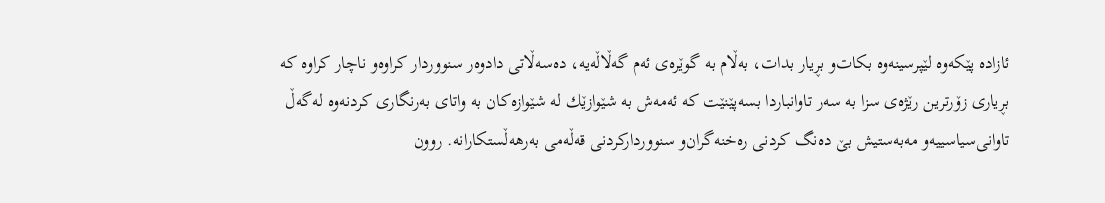ئازاده‌ پێكه‌وه‌ لێپرسینه‌وه‌ بكات‌و بڕیار بدات، به‌ڵام به‌ گوێره‌ی‌ ئه‌م گه‌ڵاڵه‌یه‌، ده‌سه‌ڵاتی‌ دادوه‌ر سنووردار كراوه‌‌و ناچار كراوه‌ كه‌ بڕیاری‌ زۆرترین رێژه‌ی‌ سزا به‌ سه‌ر تاوانباردا بسه‌پێنێت كه‌ ئه‌مه‌ش به‌ شێوازێك له‌ شێوازه‌كان به‌ واتای‌ به‌رنگاری‌ كردنه‌وه‌ له‌گه‌ڵ تاوانی‌سیاسییه‌‌و مه‌به‌ستیش بێ‌ ده‌نگ كردنی‌ ره‌خنه‌گران‌و سنوورداركردنی‌ قه‌ڵه‌می‌ به‌رهه‌ڵستكارانه‌. روون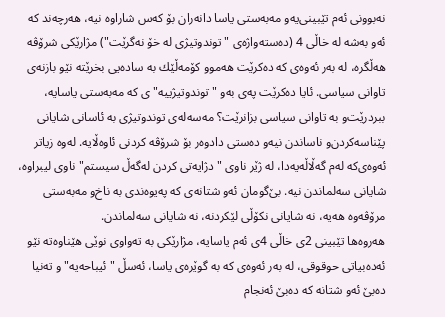نه‌بوونی‌ ئه‌م تێبینی‌یه‌‌و مه‌به‌ستی‌ یاسا دانه‌ران بۆ كه‌س شاراوه‌ نیه‌، هه‌رچه‌ند كه‌ ئه‌و به‌شه‌ له‌ خاڵی‌ 4 (ده‌سته‌واژه‌ی‌ "توند‌وتیژی‌ له‌ خۆ نه‌گرێت") مژارێكی‌ شرۆڤه‌ هه‌ڵگره‌، له‌ به‌ر ئه‌وه‌ی‌ كه‌ ده‌كرێت هه‌موو كۆمه‌ڵێك به‌ ساده‌یی‌ بخرێته‌ نێو بازنه‌ی‌ تاوانی‌ سیاسی‌. ئایا ده‌كرێت په‌ی‌ به‌و "توند‌وتیژییه‌"ی‌ كه‌ مه‌به‌ستی‌ یاسایه‌، ببردرێت‌و به‌ تاوانی‌ سیاسی‌ بزانرێت؟ مه‌سه‌له‌ی‌ توند‌وتیژی‌ به‌ ئاسانی‌ شایانی‌ پێناسه‌كردن‌و ناساندن نیه‌‌و ده‌ستی‌ دادوه‌ر بۆ شرۆڤه‌ كردنی‌ ئاوه‌ڵایه‌. له‌وه‌ زیاتر ئه‌وه‌ی‌كه‌ له‌م گه‌ڵاڵه‌یه‌دا، له‌ ژێر ناوی‌ "دژایه‌تی‌ كردن له‌گه‌ڵ سیستم" ناوی‌ لیبراوه‌، شایانی‌ سه‌لماندن نیه‌. بێ‌گومان ئه‌و شتانه‌ی‌ كه‌ په‌یوه‌ندی‌ به‌ ناخ‌و مه‌به‌ستی‌ مرۆڤه‌وه‌ هه‌یه‌، نه‌ شایانی‌ نكۆڵی‌ لێكردنه‌، نه‌ شایانی‌ سه‌لماندن.
هه‌روه‌ها تێبینی‌ 2ی‌ خاڵی‌ 4ی‌ ئه‌م یاسایه‌، مژارێكی‌ به‌ ته‌واوی‌ نوێی‌ هێناوه‌ته‌ نێو ئه‌ده‌بیاتی‌ حوقوقی‌، له‌ به‌ر ئه‌وه‌ی‌ كه‌ به‌ گوێره‌ی‌ یاسا، ئه‌سڵ "ئیباحه‌یه‌"و ته‌نیا ده‌بێ‌ ئه‌و شتانه‌ كه‌ ده‌بێ‌ ئه‌نجام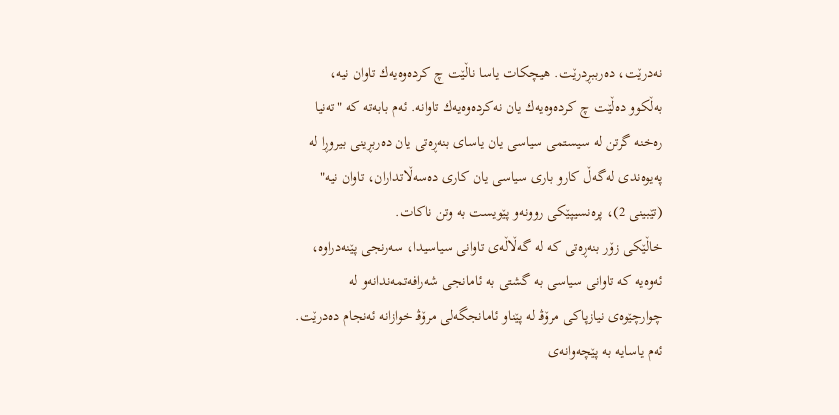نه‌درێت، ده‌رببڕدرێت. هیچكات یاسا ناڵێت چ كرده‌وه‌یه‌ك تاوان نیه‌، به‌ڵكوو ده‌ڵێت چ كرده‌وه‌یه‌ك یان نه‌كرده‌وه‌یه‌ك تاوانه‌. ئه‌م بابه‌ته‌ كه‌ "ته‌نیا ره‌خنه‌ گرتن له‌ سیستمی‌ سیاسی‌ یان یاسای‌ بنه‌ڕه‌تی‌ یان ده‌ربڕینی‌ بیر‌وڕا له‌ په‌یوه‌ندی‌ له‌گه‌ڵ كار‌و باری‌ سیاسی‌ یان كاری‌ ده‌سه‌ڵاتداران، تاوان نیه‌" (تێبینی‌ 2)، پره‌نسیپێكی‌ روونه‌‌و پێویست به‌ وتن ناكات.
خاڵێكی‌ زۆر بنه‌ڕه‌تی‌ كه‌ له‌ گه‌ڵاڵه‌ی‌ تاوانی‌ سیاسیدا، سه‌رنجی‌ پێنه‌دراوه‌، ئه‌وه‌یه‌ كه‌ تاوانی‌ سیاسی‌ به‌ گشتی‌ به‌ ئامانجی‌ شه‌رافه‌تمه‌ندانه‌‌و له‌ چوارچێوه‌ی‌ نیازپاكی‌ مرۆڤـ له‌ پێناو ئامانجگه‌لی‌ مرۆڤـ خوازانه‌ ئه‌نجام ده‌درێت. ئه‌م یاسایه‌ به‌ پێچه‌وانه‌ی‌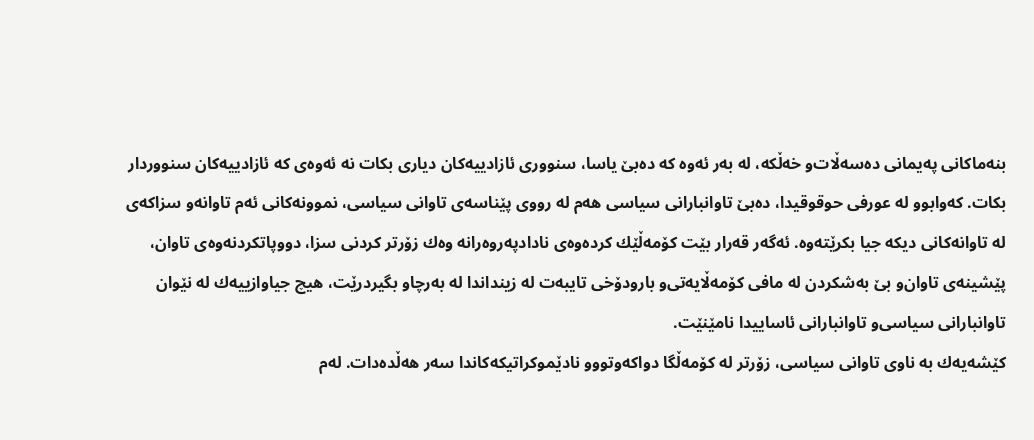بنه‌ماكانی‌ په‌یمانی‌ ده‌سه‌ڵات‌و خه‌ڵكه‌، له‌ به‌ر ئه‌وه‌ كه‌ ده‌بێ‌ یاسا، سنووری‌ ئازادییه‌كان دیاری‌ بكات نه‌ ئه‌وه‌ی‌ كه‌ ئازادییه‌كان سنووردار بكات. كه‌وابوو له‌ عورفی‌ حوقوقیدا، ده‌بێ‌ تاوانبارانی‌ سیاسی‌ هه‌م له‌ رووی‌ پێناسه‌ی‌ تاوانی‌ سیاسی‌، نموونه‌كانی‌ ئه‌م تاوانه‌‌و سزاكه‌ی‌ له‌ تاوانه‌كانی‌ دیكه‌ جیا بكرێته‌وه‌. ئه‌گه‌ر قه‌رار بێت كۆمه‌ڵێك كرده‌وه‌ی‌ نادادپه‌روه‌رانه‌ وه‌ك زۆرتر كردنی‌ سزا، دووپاتكردنه‌وه‌ی‌ تاوان، پێشینه‌ی‌ تاوان‌و بێ‌ به‌شكردن له‌ مافی‌ كۆمه‌ڵایه‌تی‌‌و بارودۆخی‌ تایبه‌ت له‌ زینداندا له‌ به‌رچاو بگیردرێت، هیچ جیاوازییه‌ك له‌ نێوان تاوانبارانی‌ سیاسی‌‌و تاوانبارانی‌ ئاساییدا نامێنێت.
كێشه‌یه‌ك به‌ ناوی‌ تاوانی‌ سیاسی‌، زۆرتر له‌ كۆمه‌ڵگا دواكه‌وتوو‌و نادێموكراتیكه‌كاندا سه‌ر هه‌ڵده‌دات. له‌م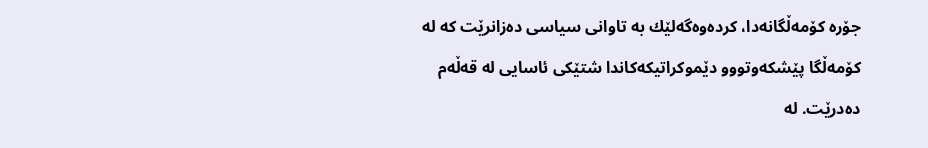جۆره‌ كۆمه‌ڵگانه‌دا، كرده‌وه‌گه‌لێك به‌ تاوانی‌ سیاسی‌ ده‌زانرێت كه‌ له‌ كۆمه‌ڵگا پێشكه‌وتوو‌و دێموكراتیكه‌كاندا شتێكی‌ ئاسایی‌ له‌ قه‌ڵه‌م ده‌درێت. له‌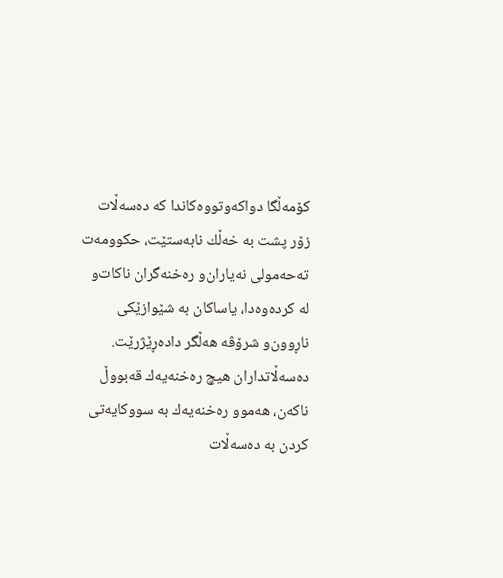كۆمه‌ڵگا دواكه‌وتووه‌كاندا كه‌ ده‌سه‌ڵات زۆر پشت به‌ خه‌ڵك نابه‌ستێت، حكوومه‌ت ته‌حه‌مولی‌ نه‌یاران‌و ره‌خنه‌گران ناكات‌و له‌ كرده‌وه‌دا، یاساكان به‌ شێوازێكی‌ ناڕوون‌و شرۆڤه‌ هه‌ڵگر داده‌ڕێژرێت. ده‌سه‌ڵاتداران هیچ ره‌خنه‌یه‌ك قه‌بووڵ ناكه‌ن، هه‌موو ره‌خنه‌یه‌ك به‌ سووكایه‌تی‌ كردن به‌ ده‌سه‌ڵات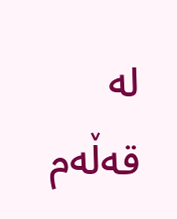له‌ قه‌ڵه‌م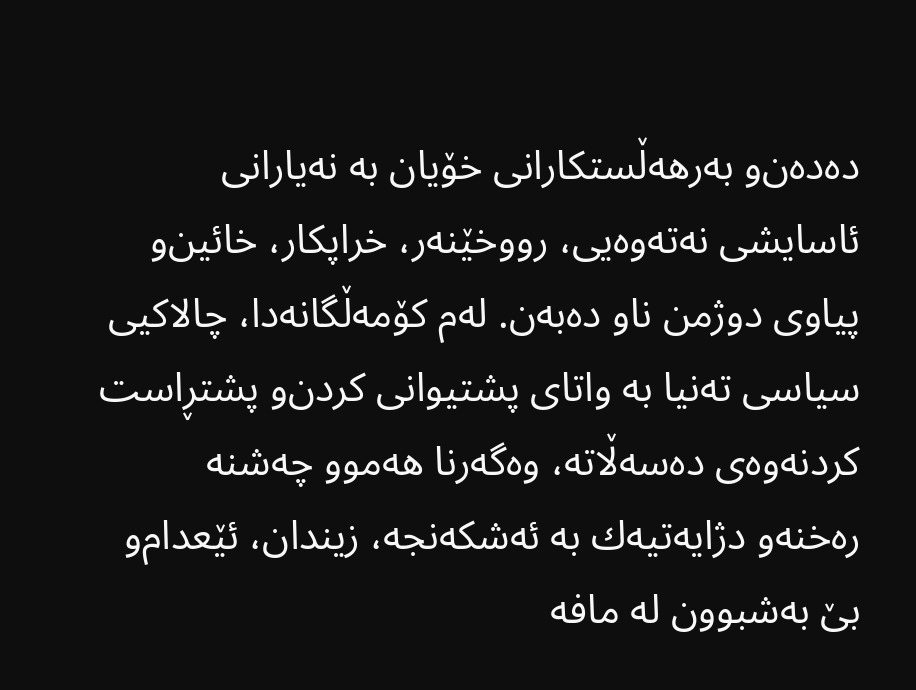ده‌ده‌ن‌و به‌رهه‌ڵستكارانی‌ خۆیان به‌ نه‌یارانی‌ ئاسایشی‌ نه‌ته‌وه‌یی‌، رووخێنه‌ر، خراپكار، خائین‌و پیاوی‌ دوژمن ناو ده‌به‌ن. له‌م كۆمه‌ڵگانه‌دا، چالاكیی‌ سیاسی‌ ته‌نیا به‌ واتای‌ پشتیوانی‌ كردن‌و پشتڕاست كردنه‌وه‌ی‌ ده‌سه‌ڵاته‌، وه‌گه‌رنا هه‌موو چه‌شنه‌ ره‌خنه‌‌و دژایه‌تیه‌ك به‌ ئه‌شكه‌نجه‌، زیندان، ئێعدام‌و بێ‌ به‌شبوون له‌ مافه‌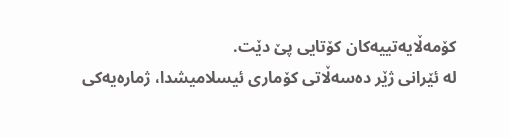كۆمه‌ڵایه‌تییه‌كان كۆتایی‌ پێ‌ دێت.
له‌ ئێرانی‌ ژێر ده‌سه‌ڵاتی‌ كۆماری‌ ئیسلامیشدا، ژماره‌یه‌كی‌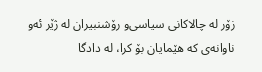زۆر له‌ چالاكانی‌ سیاسی‌‌و رۆشنبیران له‌ ژێر ئه‌و ناوانه‌ی‌ كه‌ هێمایان بۆ كرا، له‌ دادگا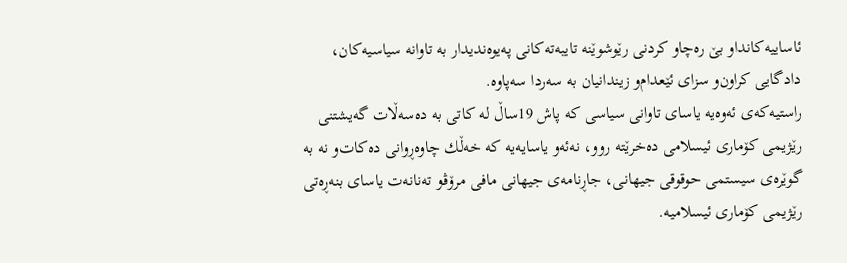ئاساییه‌كاندا‌و بێ‌ ره‌چاو كردنی‌ رێوشوێنه‌ تایبه‌ته‌كانی‌ په‌یوه‌ندیدار به‌ تاوانه‌ سیاسیه‌كان، دادگایی‌ كراون‌و سزای‌ ئێعدام‌و زیندانیان به‌ سه‌ردا سه‌پاوه‌.
راستیه‌كه‌ی‌ ئه‌وه‌یه‌ یاسای‌ تاوانی‌ سیاسی‌ كه‌ پاش 19ساڵ له‌ كاتی‌ به‌ ده‌سه‌ڵات گه‌یشتنی‌ رێژیمی‌ كۆماری‌ ئیسلامی‌ ده‌خرێته‌ روو، نه‌ئه‌و یاسایه‌یه‌ كه‌ خه‌ڵك چاوه‌ڕوانی‌ ده‌كات‌و نه‌ به‌ گوێره‌ی‌ سیستمی‌ حوقوقی‌ جیهانی‌، جاڕنامه‌ی‌ جیهانی‌ مافی‌ مرۆڤـ‌و ته‌نانه‌ت یاسای‌ بنه‌ڕه‌تی‌ رێژیمی‌ كۆماری‌ ئیسلامیه‌.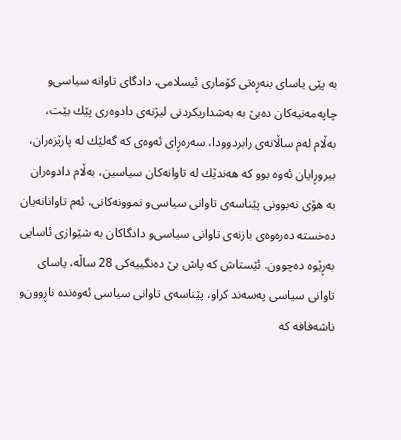به‌ پێی‌ یاسای‌ بنه‌ڕه‌تی‌ كۆماری‌ ئیسلامی‌، دادگای‌ تاوانه‌ سیاسی‌‌و چاپه‌مه‌نیه‌كان ده‌بێ‌ به‌ به‌شداریكردنی‌ لیژنه‌ی‌ دادوه‌ری‌ پێك بێت، به‌ڵام له‌م ساڵانه‌ی‌ رابردوودا، سه‌ره‌ڕای‌ ئه‌وه‌ی‌ كه‌ گه‌لێك له‌ پارێزه‌ران، بیر‌وڕایان ئه‌وه‌ بوو كه‌ هه‌ندێك له‌ تاوانه‌كان سیاسین، به‌ڵام دادوه‌ران به‌ هۆی‌ نه‌بوونی‌ پێناسه‌ی‌ تاوانی‌ سیاسی‌‌و نموونه‌كانی‌، ئه‌م تاوانانه‌یان ده‌خسته‌ ده‌ره‌وه‌ی‌ بازنه‌ی‌ تاوانی‌ سیاسی‌‌و دادگاكان به‌ شێوازی‌ ئاسایی‌ به‌ڕێوه‌ ده‌چوون. ئێستاش كه‌ پاش بێ‌ ده‌نگییه‌كی‌ 28 ساڵه‌، یاسای‌ تاوانی‌ سیاسی‌ په‌سه‌ند كراو، پێناسه‌ی‌ تاوانی‌ سیاسی‌ ئه‌وه‌نده‌ ناڕوون‌و ناشه‌فافه‌ كه‌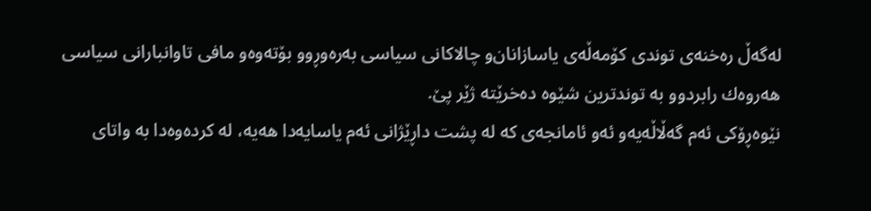له‌گه‌ڵ ره‌خنه‌ی‌ توندی‌ كۆمه‌ڵه‌ی‌ یاسازانان‌و چالاكانی‌ سیاسی‌ به‌ره‌وڕوو بۆته‌وه‌‌و مافی‌ تاوانبارانی‌ سیاسی‌ هه‌روه‌ك رابردوو به‌ توندترین شێوه‌ ده‌خرێته‌ ژێر پێ‌.
نێوه‌ڕۆكی‌ ئه‌م گه‌ڵاڵه‌یه‌‌و ئه‌و ئامانجه‌ی‌ كه‌ له‌ پشت داڕێژانی‌ ئه‌م یاسایه‌دا هه‌یه‌، له‌ كرده‌وه‌دا به‌ واتای‌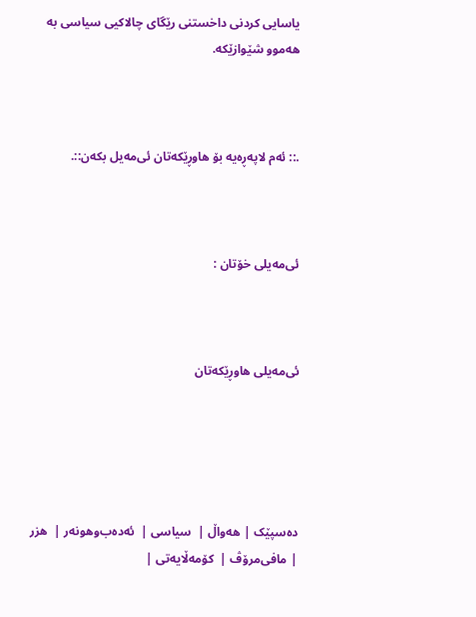یاسایی‌ كردنی‌ داخستنی‌ رێگای‌ چالاكیی‌ سیاسی‌ به‌ هه‌موو شێوازێكه‌.



.:: ئه‌م لاپه‌ڕه‌یه بۆ هاوڕێکه‌تان ئی‌مه‌یل بکه‌ن::.



ئی‌مه‌یلی خۆتان :



ئی‌مه‌یلی هاوڕێکه‌تان





ده‌سپێک | هه‌واڵ |  سیاسی |  ئه‌ده‌ب‌وهونه‌ر |  هزر | مافی‌مرۆڤ |  کۆمه‌ڵایه‌تی |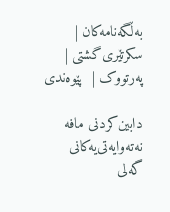به‌ڵگه‌نامه‌کان |  سکرتێری‌گشتی |  په‌رتووک |  پێوه‌ندی

دابین‌كردنی‌ مافه‌ نه‌ته‌وایه‌تی‌یه‌کانی گه‌لی‌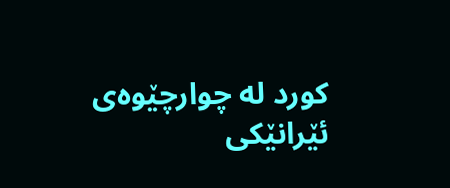كورد له‌ چوارچێوه‌ی ئێرانێکی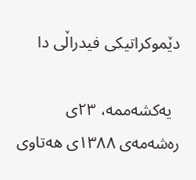دێموكراتیكی‌ فیدراڵی‌ دا

  یه‌کشه‌ممه، ۲۳‌ی ره‌شه‌مه‌ی ۱۳۸۸ی هه‌تاوی